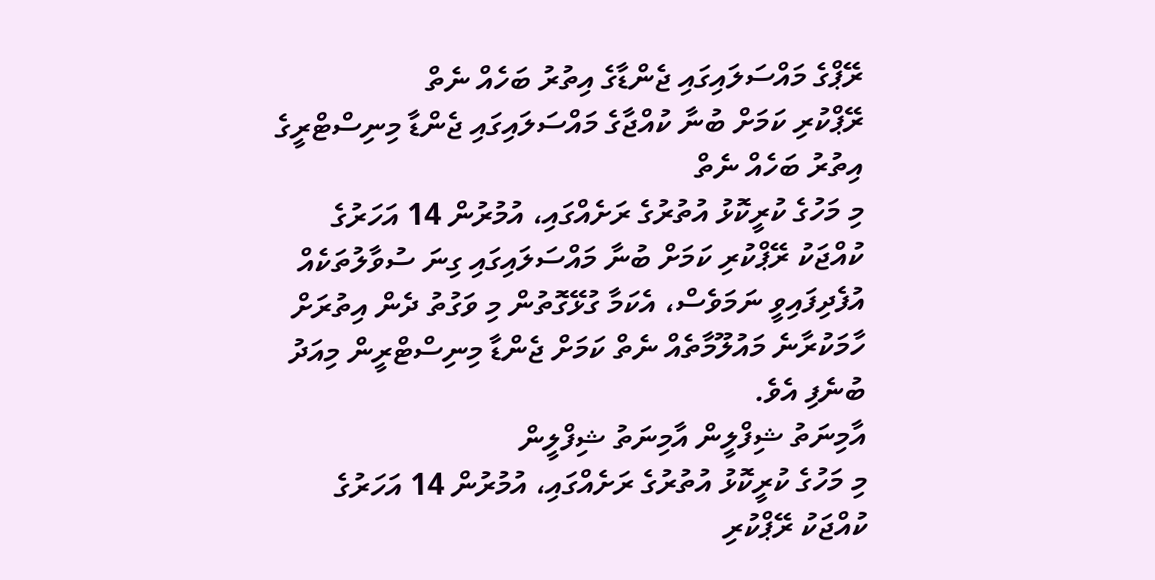ރޭޕްގެ މައްސަލައިގައި ޖެންޑާގެ އިތުރު ބަހެއް ނެތް
ރޭޕްކުރި ކަމަށް ބުނާ ކުއްޖާގެ މައްސަލައިގައި ޖެންޑާ މިނިސްޓްރީގެ އިތުރު ބަހެއް ނެތް
މި މަހުގެ ކުރީކޮޅު އުތުރުގެ ރަށެއްގައި، އުމުރުން 14 އަހަރުގެ ކުއްޖަކު ރޭޕްކުރި ކަމަށް ބުނާ މައްސަލައިގައި ގިނަ ސުވާލުތަކެއް އުފެދިފައިވީ ނަމަވެސް، އެކަމާ ގުޅޭގޮތުން މި ވަގުތު ދެން އިތުރަށް ހާމަކުރާނެ މައުލޫމާތެއް ނެތް ކަމަށް ޖެންޑާ މިނިސްޓްރީން މިއަދު ބުނެފި އެވެ.
އާމިނަތު ޝިފްލީން އާމިނަތު ޝިފްލީން
މި މަހުގެ ކުރީކޮޅު އުތުރުގެ ރަށެއްގައި، އުމުރުން 14 އަހަރުގެ ކުއްޖަކު ރޭޕްކުރި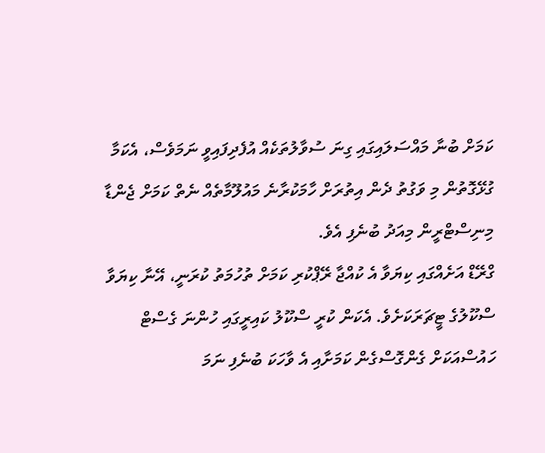ކަމަށް ބުނާ މައްސަލައިގައި ގިނަ ސުވާލުތަކެއް އުފެދިފައިވީ ނަމަވެސް، އެކަމާ ގުޅޭގޮތުން މި ވަގުތު ދެން އިތުރަށް ހާމަކުރާނެ މައުލޫމާތެއް ނެތް ކަމަށް ޖެންޑާ މިނިސްޓްރީން މިއަދު ބުނެފި އެވެ.
ގްރޭޑް އަށެއްގައި ކިޔަވާ އެ ކުއްޖާ ރޭޕްކުރި ކަމަށް ތުހުމަތު ކުރަނީ، އޭނާ ކިޔަވާ ސްކޫލުގެ ޓީޗަރަކަށެވެ. އެކަން ކުރީ ސްކޫލު ކައިރީގައި ހުންނަ ގެސްޓް ހައުސްއަކަށް ގެންގޮސްގެން ކަމަށާއި އެ ވާހަކަ ބުނެފި ނަމަ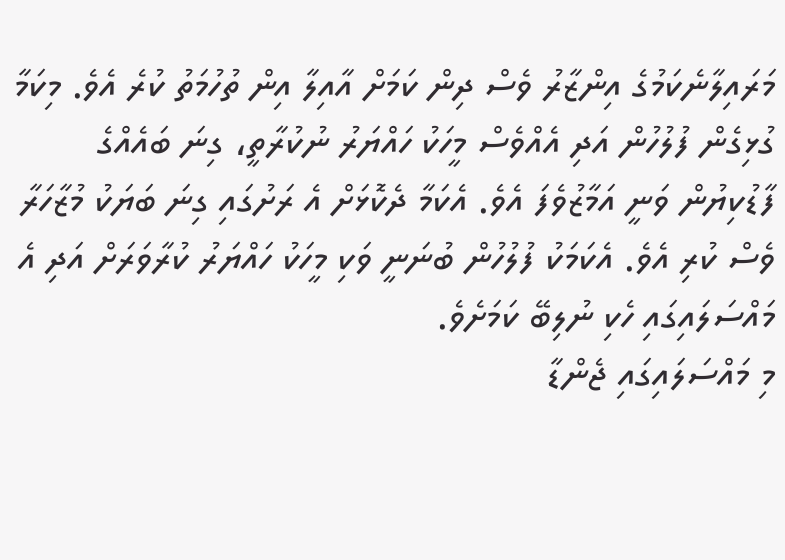މަރައިލާނެކަމުގެ އިންޒާރު ވެސް ދިން ކަމަށް އާއިލާ އިން ތުހުމަތު ކުރެ އެވެ. މިކަމާ ގުޅިގެން ފުލުހުން އަދި އެއްވެސް މީހަކު ހައްޔަރު ނުކުރާތީ، ގިނަ ބައެއްގެ ފާޑުކިޔުން ވަނީ އަމާޒުވެފަ އެވެ. އެކަމާ ދެކޮޅަށް އެ ރަށުގައި ގިނަ ބަޔަކު މުޒާހަރާ ވެސް ކުރި އެވެ. އެކަމަކު ފުލުހުން ބުނަނީ ވަކި މީހަކު ހައްޔަރު ކުރާވަރަށް އަދި އެ މައްސަލައިގައި ހެކި ނުލިބޭ ކަމަށެވެ.
މި މައްސަލައިގައި ޖެންޑާ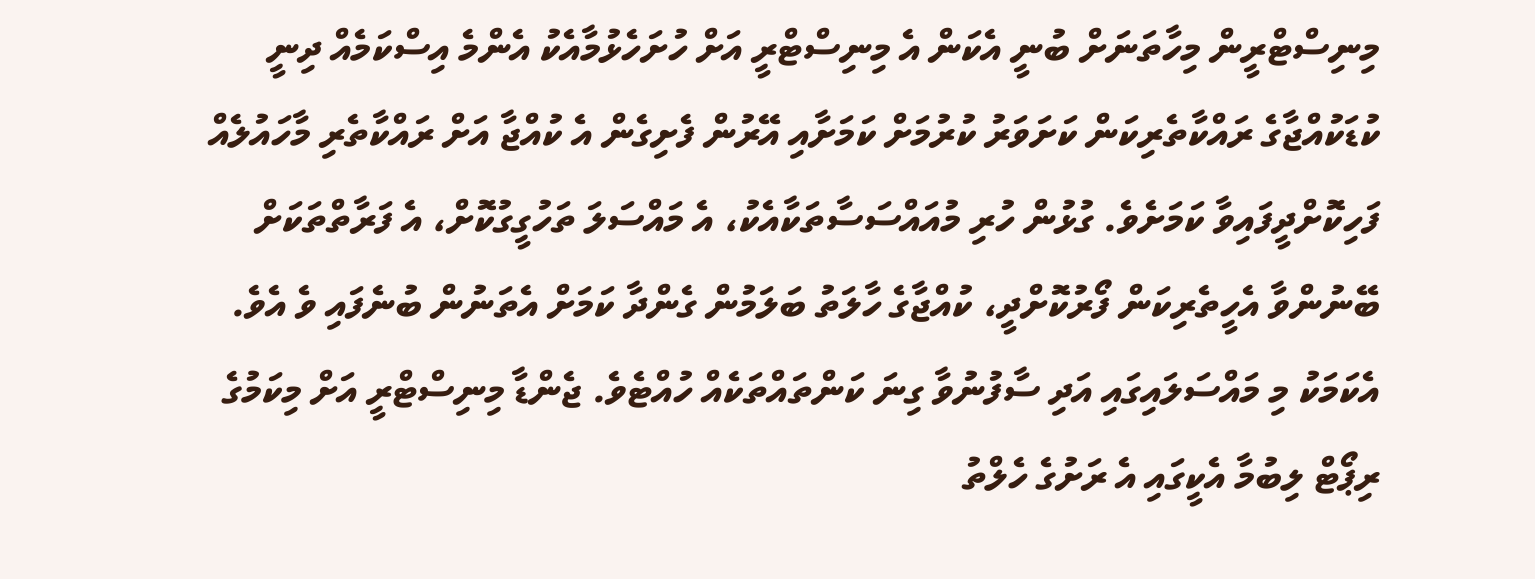މިނިސްޓްރީން މިހާތަނަށް ބުނީ އެކަން އެ މިނިސްޓްރީ އަށް ހުށަހެޅުމާއެކު އެންމެ އިސްކަމެއް ދިނީ ކުޑަކުއްޖާގެ ރައްކާތެރިކަން ކަށަވަރު ކުރުމަށް ކަމަށާއި އޭރުން ފެށިގެން އެ ކުއްޖާ އަށް ރައްކާތެރި މާހައުލެއް ފަހިކޮށްދީފައިވާ ކަމަށެވެ. ގުޅުން ހުރި މުއައްސަސާތަކާއެކު، އެ މައްސަލަ ތަހުގީގުކޮށް، އެ ފަރާތްތަކަށް ބޭނުންވާ އެހީތެރިކަން ފޯރުކޮށްދީ، ކުއްޖާގެ ހާލަތު ބަލަމުން ގެންދާ ކަމަށް އެތަނުން ބުނެފައި ވެ އެވެ.
އެކަމަކު މި މައްސަލައިގައި އަދި ސާފުނުވާ ގިނަ ކަންތައްތަކެއް ހުއްޓެވެ. ޖެންޑާ މިނިސްޓްރީ އަށް މިކަމުގެ ރިޕޯޓް ލިބުމާ އެކީގައި އެ ރަށުގެ ހެލްތު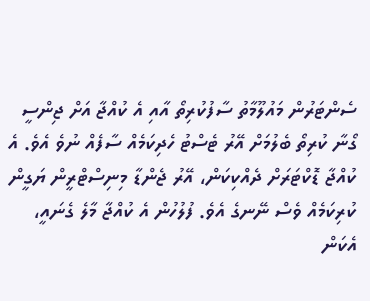ސެންޓަރުން މައުލޫމާތު ސާފުކުރިތޯ އާއި އެ ކުއްޖާ އަށް ޖިންސީ ގޯނާ ކުރިތޯ ބެލުމަށް އޭރު ޓެސްޓު ހެދިކަމެއް ސާފެއް ނުވެ އެވެ. އެ ކުއްޖާ ޑޮކްޓަރަށް ދެއްކިކަން، އޭރު ޖެންޑާ މިނިސްޓްރީން ޔަގީން ކުރިކަމެއް ވެސް ނޭނގެ އެވެ. ފުލުހުން އެ ކުއްޖާ މާލެ ގެނައީ، އެކަން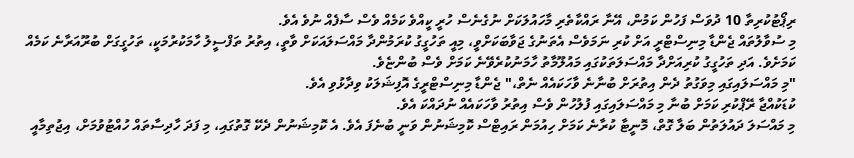ރިޕޯޓުކުރިތާ 10 ދުވަސް ފަހުން ކަމުން، އޭނާ ރައްކާތެރި މާހައުލަކަށް ނުގެނެސް ހުރީ ކީއްވެ ކަމެއް ވެސް ސާފެއް ނުވެ އެވެ.
މި ސުވާލުތައް ޖެންޑާ މިނިސްޓްރީ އަށް ކުރި ނަމަވެސް އެތަނުގެ ޖަވާބަކަށްވީ، މިއީ ތަހުގީގު ކުރަމުންދާ މައްސަލައަކަށް ވާތީ، އިތުރު ތަފްސީލު ހާމަކުރުމަކީ، ތަހުގީގަށް ބުރޫއަރާނެ ކަމެއް ކަމަށެވެ. އަދި ތަހުގީގު ކުރިއަށްދާ މައްސަލަތަކުގައި މައުލޫމާތު ހާމަނުކުރެވޭނެ ކަމަށް ވެސް ބުންޏެވެ.
"މި މައްސަލައިގައި މިވަގުތު ދެން އިތުރަށް ބުނާނެ ވާހަކައެއް ނެތް،" ޖެންޑާ މިނިސްޓްރީގެ އޮފިޝަލަކު ވިދާޅުވި އެވެ.
ކުޑަކުއްޖާ ރޭޕްކުރި ކަމަށް ބުނާ މި މައްސަލައިގައި ފުލުހުން ވެސް އިތުރު ވާހަކައެއް ނުދައްކަ އެވެ.
މި މައްސަލަ ދައުލަތުން ބަލާ ގޮތް، މޮނީޓާ ކުރާނެ ކަމަށް ހިއުމަން ރައިޓްސް ކޮމިޝަނުން ވަނީ ބުނެފަ އެވެ. އެ ކޮމިޝަނުން ދެކޭ ގޮތުގައި، މި ފަދަ ހާދިސާތައް ހުއްޓުވުމަށް، އިޖުތިމާއީ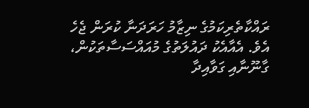ރައްކާތެރިކަމުގެ ނިޒާމު ހަރަދަނާ ކުރަން ޖެހެ އެވެ. އެއާއެކު ދައުލަތުގެ މުއައްސަސާތަކުން، ގާނޫނާއި ގަވާއިދާ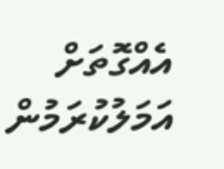އެއްގޮތަށް އަމަލުކުރަމުން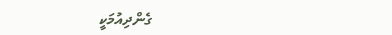ގެންދިއުމަކީ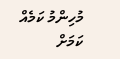މުހިންމު ކަމެއް ކަމަށް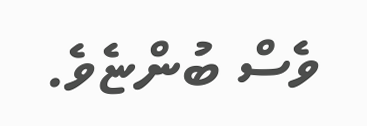ވެސް ބުންޏެވެ.